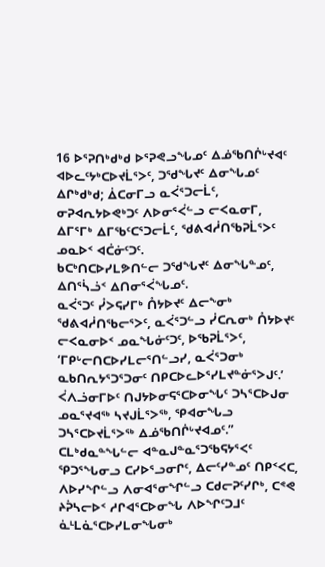16 ᐅᕐᕈᑎᒃᑯᒃᑯ ᐅᕐᕈᕙᓗᖓᓄᑦ ᐃᓅᖃᑎᒌᒡᔪᐊᑦ ᐊᐅᓚᑦᔭᒃᑕᐅᔪᒫᕐᐳᑦ, ᑐᖁᖓᔪᑦ ᐃᓂᖓᓄᑦ ᐃᒋᒃᑯᒃᑯ; ᐄᑕᓂᒥᓗ ᓇᐹᕐᑐᓕᒫᑦ, ᓂᕈᐊᕆᔭᐅᕙᒃᑐᑦ ᐱᐅᓂᕐᐹᓪᓗ ᓕᐸᓇᓂᒥ, ᐃᒥᕐᒥᒃ ᐃᒥᖃᑦᑕᕐᑐᓕᒫᑦ, ᖁᕕᐊᓲᑎᖃᕈᒫᕐᐳᑦ ᓄᓇᐅᑉ ᐊᑖᓃᑦᑐᑦ.
ᑲᑕᒃᑎᑕᐅᓯᒪᕗᑎᓪᓕ ᑐᖁᖓᔪᑦ ᐃᓂᖓᓐᓄᑦ, ᐃᑎᕐᓵᓘᑉ ᐃᑎᓂᕐᐹᖓᓄᑦ.
ᓇᐹᕐᑐᑦ ᓮᐳᕋᓯᒥᒃ ᑍᔭᐅᔪᑦ ᐃᓕᖕᓂᒃ ᖁᕕᐊᓲᑎᖃᓕᕐᐳᑦ, ᓇᐹᕐᑐᓪᓗ ᓰᑕᕆᓂᒃ ᑍᔭᐅᔪᑦ ᓕᐸᓇᓂᐅᑉ ᓄᓇᖓᓃᑦᑐᑦ, ᐅᖃᕈᒫᕐᐳᑦ, ‘ᒥᑭᒡᓕᑎᑕᐅᓯᒪᓕᕐᑎᓪᓗᓯ, ᓇᐹᕐᑐᓂᒃ ᓇᑲᑎᕆᔭᕐᑐᕐᑐᓂᑦ ᑎᑭᑕᐅᓚᐅᕐᓯᒪᔪᓐᓃᕐᐳᒍᑦ.’
ᐹᐱᓘᓂᒥᐅᑦ ᑎᒍᔭᐅᓂᕋᕐᑕᐅᓂᖓᑦ ᑐᓴᕐᑕᐅᒍᓂ ᓄᓇᕐᔪᐊᖅ ᓴᔪᒍᒫᕐᐳᖅ, ᕿᐊᓂᖓᓗ ᑐᓴᕐᑕᐅᔪᒫᕐᐳᖅ ᐃᓅᖃᑎᒌᒡᔪᐊᓄᑦ.”
ᑕᒪᒃᑯᓇᓐᖓᓪᓕ ᐊᓐᓇᒍᓐᓇᕐᑐᖃᕋᔭᕐᐸᑦ ᕿᑐᕐᖓᓂᓗ ᑕᓯᐅᕐᓗᓂᒋᑦ, ᐃᓕᑦᓯᓐᓄᑦ ᑎᑭᑉᐸᑕ, ᐱᐅᓯᖏᓪᓗ ᐱᓂᐊᕐᓂᖏᓪᓗ ᑕᑯᓕᕈᑦᓯᒋᒃ, ᑕᕝᕙ ᔨᕉᓴᓕᐅᑉ ᓱᒋᐊᕐᑕᐅᓂᖓ ᐱᐅᖏᑦᑐᒧᑦ ᓈᒻᒪᓈᕐᑕᐅᓯᒪᓂᖓᓂᒃ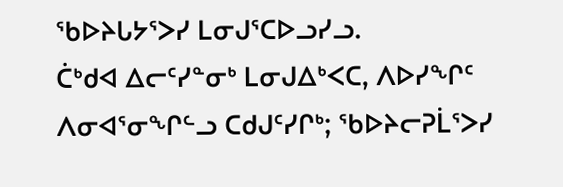ᖃᐅᔨᒐᔭᕐᐳᓯ ᒪᓂᒍᕐᑕᐅᓗᓯᓗ.
ᑖᒃᑯᐊ ᐃᓕᑦᓯᓐᓂᒃ ᒪᓂᒍᐃᒃᐸᑕ, ᐱᐅᓯᖏᑦ ᐱᓂᐊᕐᓂᖏᓪᓗ ᑕᑯᒍᑦᓯᒋᒃ; ᖃᐅᔨᓕᕈᒫᕐᐳᓯ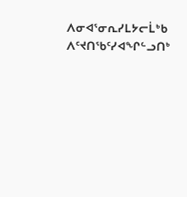ᐱᓂᐊᕐᓂᕆᓯᒪᔭᓕᒫᒃᑲ ᐱᑦᔪᑎᖃᑦᓯᐊᖏᓪᓗᑎᒃ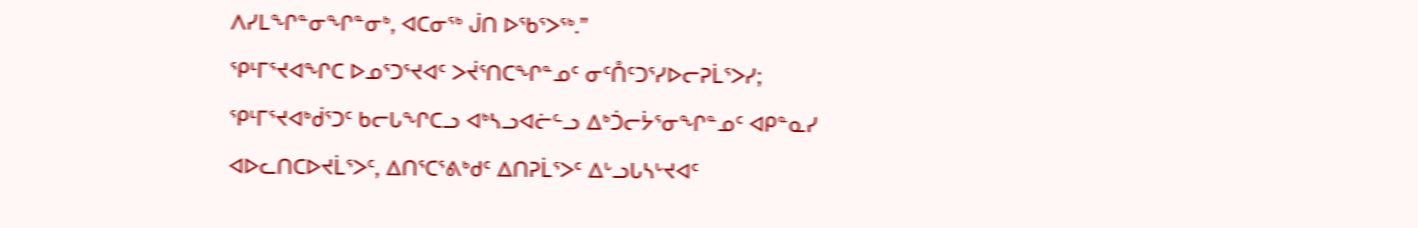ᐱᓯᒪᖏᓐᓂᖏᓐᓂᒃ, ᐊᑕᓂᖅ ᒎᑎ ᐅᖃᕐᐳᖅ.”
ᕿᒻᒥᕐᔪᐊᖏᑕ ᐅᓄᕐᑐᕐᔪᐊᑦ ᐳᔫᕐᑎᑕᖏᓐᓄᑦ ᓂᑦᑍᑦᑐᕐᓯᐅᓕᕈᒫᕐᐳᓯ; ᕿᒻᒥᕐᔪᐊᒃᑰᕐᑐᑦ ᑲᓕᒐᖏᑕᓗ ᐊᒃᓴᓗᐊᓖᓪᓗ ᐃᒃᑑᓕᔮᕐᓂᖏᓐᓄᑦ ᐊᑭᓐᓇᓯ ᐊᐅᓚᑎᑕᐅᔪᒫᕐᐳᑦ, ᐃᑎᕐᑕᕐᕕᒃᑯᑦ ᐃᑎᕈᒫᕐᐳᑦ ᐃᒡᓗᒐᓴᒡᔪᐊᑦ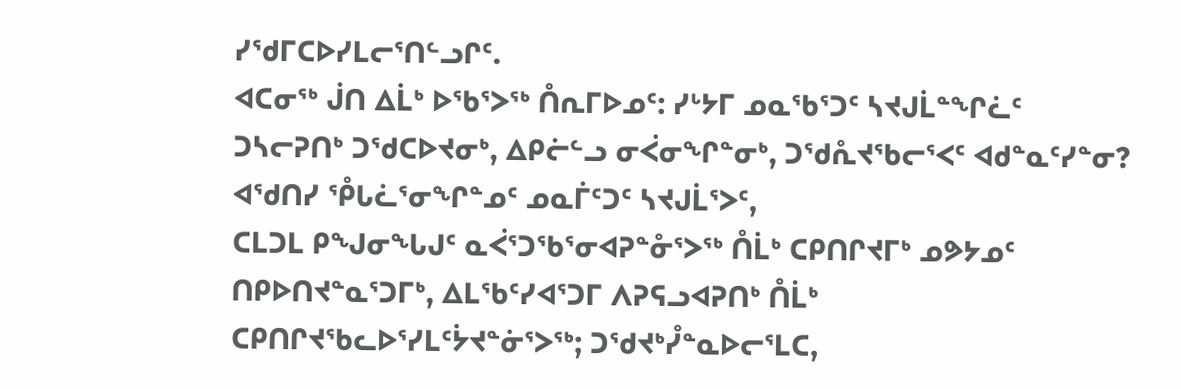ᓯᖁᒥᑕᐅᓯᒪᓕᕐᑎᓪᓗᒋᑦ.
ᐊᑕᓂᖅ ᒎᑎ ᐃᒫᒃ ᐅᖃᕐᐳᖅ ᑍᕆᒥᐅᓄᑦ: ᓯᒡᔭᒥ ᓄᓇᖃᕐᑐᑦ ᓴᔪᒍᒫᓐᖏᓛᑦ ᑐᓴᓕᕈᑎᒃ ᑐᖁᑕᐅᔪᓂᒃ, ᐃᑭᓖᓪᓗ ᓂᐹᓂᖏᓐᓂᒃ, ᑐᖁᕅᔪᖃᓕᕐᐸᑦ ᐊᑯᓐᓇᑦᓯᓐᓂ?
ᐊᖁᑎᓯ ᕾᒐᓛᕐᓂᖏᓐᓄᑦ ᓄᓇᒦᑦᑐᑦ ᓴᔪᒍᒫᕐᐳᑦ,
ᑕᒪᑐᒪ ᑭᖑᓂᖓᒍᑦ ᓇᐹᕐᑐᖃᕐᓂᐊᕈᓐᓁᕐᐳᖅ ᑍᒫᒃ ᑕᑭᑎᒋᔪᒥᒃ ᓄᕗᔭᓄᑦ ᑎᑭᐅᑎᔪᓐᓇᕐᑐᒥᒃ, ᐃᒪᖃᑦᓯᐊᕐᑐᒥ ᐱᕈᕋᓗᐊᕈᑎᒃ ᑍᒫᒃ ᑕᑭᑎᒋᔪᖃᓚᐅᕐᓯᒪᑦᔮᔪᓐᓃᕐᐳᖅ; ᑐᖁᔪᒃᓮᓐᓇᐅᓕᕐᒪᑕ,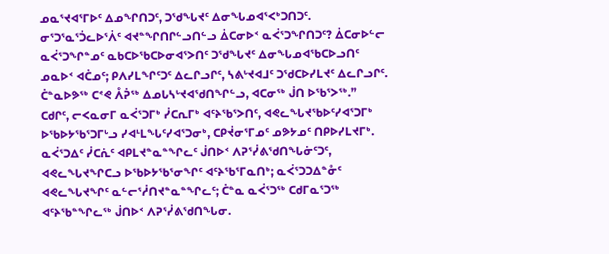ᓄᓇᕐᔪᐊᕐᒥᐅᑦ ᐃᓄᖏᑎᑐᑦ, ᑐᖁᖓᔪᑦ ᐃᓂᖓᓄᐊᕐᐸᒃᑐᑎᑐᑦ.
ᓂᕐᑐᕐᓇᕐᑑᓚᐅᕐᐲᑦ ᐊᔪᓐᖏᑎᒋᓪᓗᑎᓪᓗ ᐄᑕᓂᐅᑉ ᓇᐹᕐᑐᖏᑎᑐᑦ? ᐄᑕᓂᐅᓪᓕ ᓇᐹᕐᑐᖏᓐᓄᑦ ᓇᑲᑕᐅᖃᑕᐅᓂᐊᕐᐳᑎᑦ ᑐᖁᖓᔪᑦ ᐃᓂᖓᓄᐊᖃᑕᐅᓗᑎᑦ ᓄᓇᐅᑉ ᐊᑖᓄᑦ; ᑭᐱᓯᒪᖏᑦᑐᑦ ᐃᓚᒋᓗᒋᑦ, ᓴᕕᒡᔪᐊᒧᑦ ᑐᖁᑕᐅᓯᒪᔪᑦ ᐃᓚᒋᓗᒋᑦ. ᑖᓐᓇᐅᕗᖅ ᑕᕝᕙ ᐰᕉᖅ ᐃᓄᒐᓴᒡᔪᐊᖁᑎᖏᓪᓗ, ᐊᑕᓂᖅ ᒎᑎ ᐅᖃᕐᐳᖅ.”
ᑕᑯᒋᑦ, ᓕᐸᓇᓂᒥ ᓇᐹᕐᑐᒥᒃ ᓰᑕᕆᒥᒃ ᐊᑦᔨᖃᕐᐳᑎᑦ, ᐊᕙᓚᖓᔪᖃᐅᑦᓯᐊᕐᑐᒥᒃ ᐅᖃᐅᔭᖃᕐᑐᒥᒡᓗ ᓯᐊᒻᒪᖓᑦᓯᐊᕐᑐᓂᒃ, ᑕᑭᔫᓂᕐᒥᓄᑦ ᓄᕗᔭᓄᑦ ᑎᑭᐅᓯᒪᔪᒥᒃ.
ᓇᐹᕐᑐᐃᑦ ᓰᑕᕇᑦ ᐊᑭᒪᔪᓐᓇᓐᖏᓚᑦ ᒎᑎᐅᑉ ᐱᕈᕐᓰᕕᖁᑎᖓᓃᑦᑐᑦ, ᐊᕙᓚᖓᔪᖏᑕᓗ ᐅᖃᐅᔭᖃᕐᓂᖏᑦ ᐊᑦᔨᖃᕐᒥᓇᑎᒃ; ᓇᐹᕐᑐᑐᐃᓐᓁᑦ ᐊᕙᓚᖓᔪᖏᑦ ᓇᓪᓕᕐᓲᑎᔪᓐᓇᓐᖏᓚᑦ; ᑖᓐᓇ ᓇᐹᕐᑐᖅ ᑕᑯᒥᓇᕐᑐᖅ ᐊᑦᔨᖃᓐᖏᓚᖅ ᒎᑎᐅᑉ ᐱᕈᕐᓰᕕᖁᑎᖓᓂ.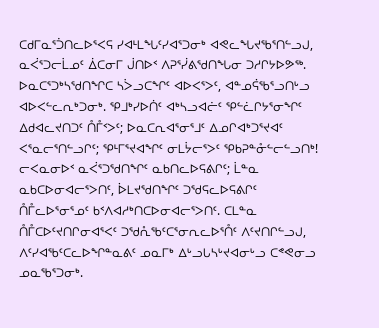ᑕᑯᒥᓇᕐᑑᑎᓚᐅᕐᐸᕋ ᓯᐊᒻᒪᖓᑦᓯᐊᕐᑐᓂᒃ ᐊᕙᓚᖓᔪᖃᕐᑎᓪᓗᒍ, ᓇᐹᕐᑐᓕᒫᓄᑦ ᐄᑕᓂᒥ ᒎᑎᐅᑉ ᐱᕈᕐᓰᕕᖁᑎᖓᓂ ᑐᓱᒋᔭᐅᕗᖅ.
ᐅᓇᑕᕐᑐᒃᓴᖁᑎᖏᑕ ᓴᐴᓗᑕᖏᑦ ᐊᐅᐸᕐᐳᑦ, ᐊᓐᓄᕌᖃᕐᓗᑎᒡᓗ ᐊᐅᐸᓪᓚᕆᒃᑐᓂᒃ. ᕿᒧᒃᓯᐅᑏᑦ ᐊᒃᓴᓗᐊᓖᑦ ᕿᓪᓛᒋᔭᕐᓂᖏᑦ ᐃᑯᐊᓚᔪᑎᑐᑦ ᑍᒤᑉᐳᑦ; ᐅᓇᑕᕆᐊᕐᓂᕐᒧᑦ ᐃᓄᒋᐊᒃᑐᕐᔪᐊᑦ ᐸᕐᓇᓕᕐᑎᓪᓗᒋᑦ; ᕿᒻᒥᕐᔪᐊᖏᑦ ᓂᒪᔮᓕᕐᐳᑦ ᕿᑲᕈᓐᓁᓪᓕᓪᓗᑎᒃ!
ᓕᐸᓇᓂᐅᑉ ᓇᐹᕐᑐᖁᑎᖏᑦ ᓇᑲᑎᓚᐅᕋᕕᒋᑦ; ᒫᓐᓇ ᓇᑲᑕᐅᓂᐊᓕᕐᐳᑎᑦ, ᐆᒪᔪᖁᑎᖏᑦ ᑐᖁᕋᓚᐅᕋᕕᒋᑦ ᑍᒤᓚᐅᕐᓂᕐᓄᑦ ᑲᑉᐱᐊᓱᒃᑎᑕᐅᓂᐊᓕᕐᐳᑎᑦ. ᑕᒪᓐᓇ ᑍᒤᑕᐅᑦᔪᑎᒋᓂᐊᕐᐸᑦ ᑐᖁᕅᖃᑦᑕᕐᓂᕆᓚᐅᕐᑍᑦ ᐱᑦᔪᑎᒋᓪᓗᒍ, ᐱᑦᓯᐊᖃᑦᑕᓚᐅᖏᓐᓇᕕᑦ ᓄᓇᒥᒃ ᐃᒡᓗᒐᓴᒡᔪᐊᓂᒡᓗ ᑕᕝᕙᓂᓗ ᓄᓇᖃᕐᑐᓂᒃ.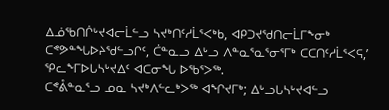ᐃᓅᖃᑎᒌᒡᔪᐊᓕᒫᓪᓗ ᓴᔪᒃᑎᑦᓱᒫᕐᐸᒃᑲ, ᐊᑭᑐᔪᖁᑎᓕᒫᒥᖕᓂᒃ ᑕᕝᕗᓐᖓᐅᔨᖁᓪᓗᒋᑦ, ᑖᓐᓇᓗ ᐃᒡᓗ ᐱᓐᓇᕐᓇᕐᓂᕐᒥᒃ ᑕᑕᑎᑦᓱᒫᕐᐸᕋ,’ ᕿᓚᖕᒥᐅᒐᓴᒡᔪᐃᑦ ᐊᑕᓂᖓ ᐅᖃᕐᐳᖅ.
ᑕᕝᕔᓐᓇᕐᓗ ᓄᓇ ᓴᔪᒃᐱᓪᓚᒃᐳᖅ ᐊᖏᔪᒥᒃ; ᐃᒡᓗᒐᓴᒡᔪᐊᓪᓗ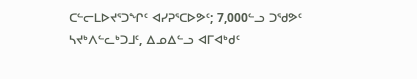ᑕᓪᓕᒪᐅᔪᕐᑐᖏᑦ ᐊᓯᕈᕐᑕᐅᕗᑦ; 7,000ᓪᓗ ᑐᖁᕗᑦ ᓴᔪᒃᐱᓪᓚᒃᑐᒧᑦ, ᐃᓄᐃᓪᓗ ᐊᒥᐊᒃᑯᑦ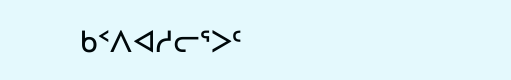ᑲᑉᐱᐊᓱᓕᕐᐳᑦ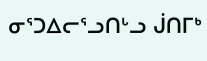ᓂᕐᑐᐃᓕᕐᓗᑎᒡᓗ ᒎᑎᒥᒃ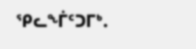ᕿᓚᖕᒦᑦᑐᒥᒃ.